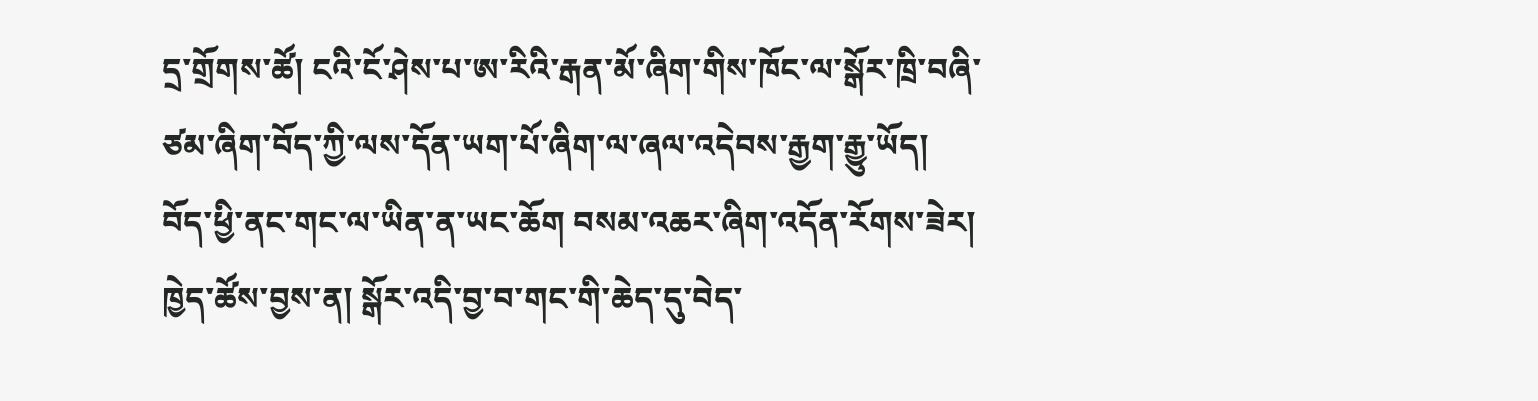དྲ་གྲོགས་ཚོ། ངའི་ངོ་ཤེས་པ་ཨ་རིའི་རྒན་མོ་ཞིག་གིས་ཁོང་ལ་སྒོར་ཁྲི་བཞི་ཙམ་ཞིག་བོད་ཀྱི་ལས་དོན་ཡག་པོ་ཞིག་ལ་ཞལ་འདེབས་རྒྱག་རྒྱུ་ཡོད། བོད་ཕྱི་ནང་གང་ལ་ཡིན་ན་ཡང་ཆོག བསམ་འཆར་ཞིག་འདོན་རོགས་ཟེར། ཁྱེད་ཚོས་བྱས་ན། སྒོར་འདི་བྱ་བ་གང་གི་ཆེད་དུ་བེད་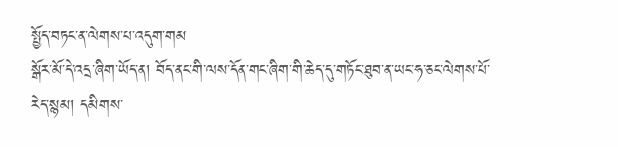སྤྱོད་བཏང་ན་ལེགས་པ་འདུག་གམ
སྒོར་མོ་དེ་འདྲ་ཞིག་ཡོད་ན། བོད་ནང་གི་ལས་དོན་གང་ཞིག་གི་ཆེད་དུ་གཏོང་ཐུབ་ན་ཡང་ཧ་ཅང་ལེགས་པོ་རེད་སྙམ། དམིགས་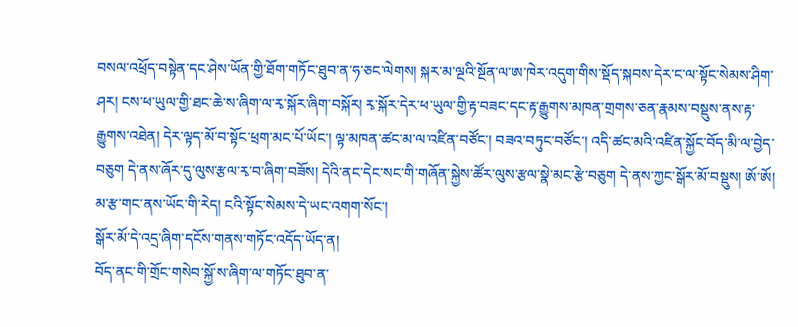བསལ་འཕྲོད་བསྟེན་དང་ཤེས་ཡོན་གྱི་ཐོག་གཏོང་ཐུབ་ན་ཧ་ཅང་ལེགས། སྐར་མ་ལྔའི་སྔོན་ལ་ཨ་ཁེར་འདུག་གིས་སྡོད་སྐབས་དེར་ང་ལ་སྟོང་སེམས་ཤིག་ཤར། ངས་ཕ་ཡུལ་གྱི་ཐང་ཆེ་ས་ཞིག་ལ་རྭ་སྐོར་ཞིག་བསྐོར། རྭ་སྐོར་དེར་ཕ་ཡུལ་གྱི་རྟ་བཟང་དང་རྟ་རྒྱུགས་མཁན་གྲགས་ཅན་རྣམས་བསྡུས་ནས་རྟ་རྒྱུགས་འཐེན། དེར་ལྟད་མོ་བ་སྟོང་ཕྲག་མང་པོ་ཡོང་། ལྟ་མཁན་ཚང་མ་ལ་འཛིན་བཙོང་། བཟའ་བཏུང་བཙོང་། འདི་ཚང་མའི་འཛིན་སྐྱོང་བོད་མི་ལ་བྱེད་བཅུག དེ་ནས་ཞོར་དུ་ལུས་རྩལ་རྭ་བ་ཞིག་བཟོས། དེའི་ནང་དེང་སང་གི་གཞོན་སྐྱེས་ཚོར་ལུས་རྩལ་སྣེ་མང་རྩེ་བཅུག དེ་ནས་ཀྱང་སྒོར་མོ་བསྡུས། ཨོ་ཨོ། མ་རྩ་གང་ནས་ཡོང་གི་རེད། ངའི་སྟོང་སེམས་དེ་ཡང་འགག་སོང་།
སྒོར་མོ་དེ་འདྲ་ཞིག་དངོས་གནས་གཏོང་འདོད་ཡོད་ན།
བོད་ནང་གི་གྲོང་གསེབ་སྐྱོ་ས་ཞིག་ལ་གཏོང་ཐུབ་ན་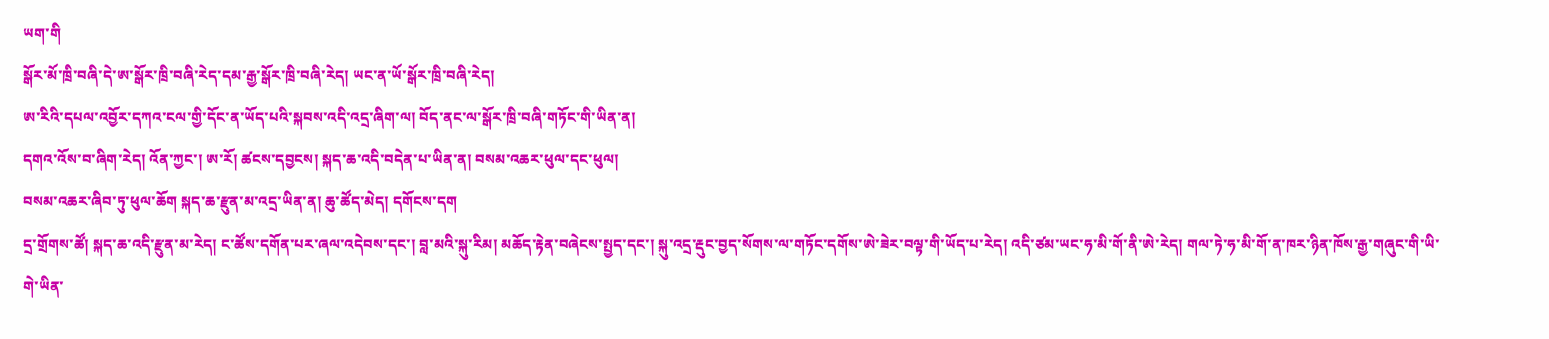ཡག་གི
སྒོར་མོ་ཁྲི་བཞི་དེ་ཨ་སྒོར་ཁྲི་བཞི་རེད་དམ་རྒྱ་སྒོར་ཁྲི་བཞི་རེད། ཡང་ན་ཡོ་སྒོར་ཁྲི་བཞི་རེད།
ཨ་རིའི་དཔལ་འབྱོར་དཀའ་ངལ་གྱི་དོང་ན་ཡོད་པའི་སྐབས་འདི་འདྲ་ཞིག་ལ། བོད་ནང་ལ་སྒོར་ཁྲི་བཞི་གཏོང་གི་ཡིན་ན།
དགའ་འོས་བ་ཞིག་རེད། འོན་ཀྱང་། ཨ་རོ། ཚངས་དབྱངས། སྐད་ཆ་འདི་བདེན་པ་ཡིན་ན། བསམ་འཆར་ཕུལ་དང་ཕུལ།
བསམ་འཆར་ཞིབ་ཏུ་ཕུལ་ཆོག སྐད་ཆ་རྫུན་མ་འདྲ་ཡིན་ན། ཆུ་ཚོད་མེད། དགོངས་དག
དྲ་གྲོགས་ཚོ། སྐད་ཆ་འདི་རྫུན་མ་རེད། ང་ཚོས་དགོན་པར་ཞལ་འདེབས་དང་། བླ་མའི་སྐུ་རིམ། མཆོད་རྟེན་བཞེངས་སྤྱད་དང་། སྐུ་འདྲ་རྡུང་བྱད་སོགས་ལ་གཏོང་དགོས་ཨེ་ཟེར་བལྟ་གི་ཡོད་པ་རེད། འདི་ཙམ་ཡང་ཧ་མི་གོ་ནི་ཨེ་རེད། གལ་ཏེ་ཧ་མི་གོ་ན་ཁར་ཉིན་ཁོས་རྒྱ་གཞུང་གི་ཡི་གེ་ཡིན་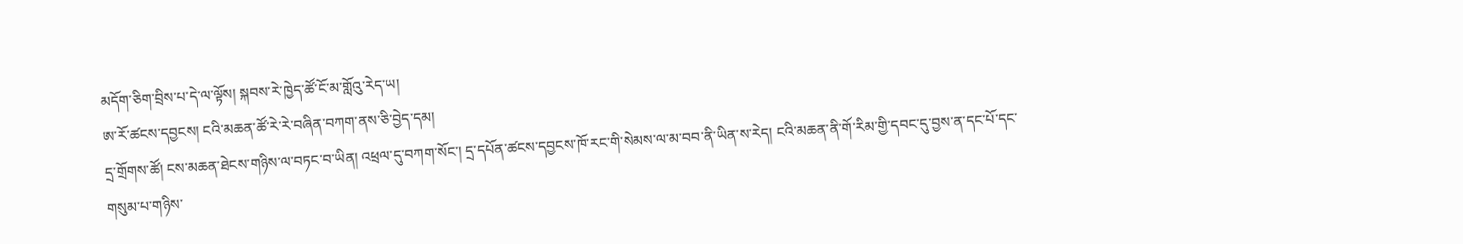མདོག་ཅིག་བྲིས་པ་དེ་ལ་ལྟོས། སྐབས་རེ་ཁྱེད་ཚོ་ངོ་མ་གློའུ་རེད་ཡ།
ཨ་རོ་ཚངས་དབྱངས། ངའི་མཆན་ཚོ་རེ་རེ་བཞིན་བཀག་ནས་ཅི་བྱེད་དམ།
དྲ་གྲོགས་ཚོ། ངས་མཆན་ཐེངས་གཉིས་ལ་བཏང་བ་ཡིན། འཕྲལ་དུ་བཀག་སོང་། དྲ་དཔོན་ཚངས་དབྱངས་ཁོ་རང་གི་སེམས་ལ་མ་བབ་ནི་ཡིན་ས་རེད། ངའི་མཆན་ནི་གོ་རིམ་གྱི་དབང་དུ་བྱས་ན་དང་པོ་དང་གསུམ་པ་གཉིས་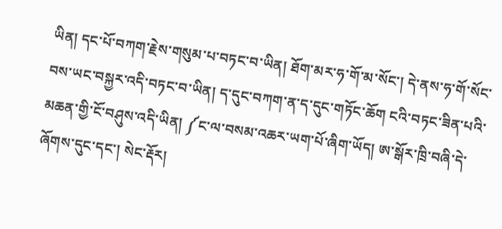ཡིན། དང་པོ་བཀག་རྗེས་གསུམ་པ་བཏང་བ་ཡིན། ཐོག་མར་ཧ་གོ་མ་སོང་། དེ་ནས་ཧ་གོ་སོང་བས་ཡང་བསྐྱར་འདི་བཏང་བ་ཡིན། ད་དུང་བཀག་ན་ད་དུང་གཏོང་ཆོག ངའི་བཏང་ཟིན་པའི་མཆན་གྱི་ངོ་བཤུས་འདི་ཡིན། ༼ང་ལ་བསམ་འཆར་ཡག་པོ་ཞིག་ཡོད། ཨ་སྒོར་ཁྲི་བཞི་དེ་ཞོགས་དུང་དང་། སེང་རྡོར།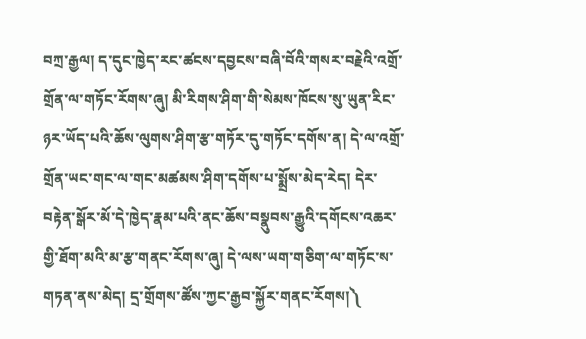བཀྲ་རྒྱལ། ད་དུང་ཁྱེད་རང་ཚངས་དབྱངས་བཞི་བོའི་གསར་བརྗེའི་འགྲོ་གྲོན་ལ་གཏོང་རོགས་ཞུ། མི་རིགས་ཤིག་གི་སེམས་ཁོངས་སུ་ཡུན་རིང་ཉར་ཡོད་པའི་ཆོས་ལུགས་ཤིག་རྩ་གཏོར་དུ་གཏོང་དགོས་ན། དེ་ལ་འགྲོ་གྲོན་ཡང་གང་ལ་གང་མཚམས་ཤིག་དགོས་པ་སྨྲོས་མེད་རེད། དེར་བརྟེན་སྒོར་མོ་དེ་ཁྱེད་རྣམ་པའི་ནང་ཆོས་བསྣུབས་རྒྱུའི་དགོངས་འཆར་གྱི་ཐོག་མའི་མ་རྩ་གནང་རོགས་ཞུ། དེ་ལས་ཡག་གཅིག་ལ་གཏོང་ས་གཏན་ནས་མེད། དྲ་གྲོགས་ཚོས་ཀྱང་རྒྱབ་སྐྱོར་གནང་རོགས།༽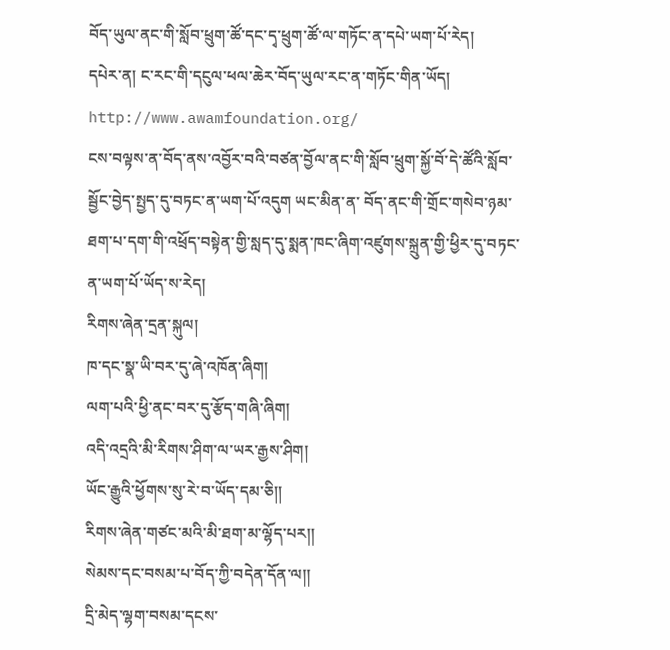བོད་ཡུལ་ནང་གི་སློབ་ཕྲུག་ཚོ་དང་དྭ་ཕྲུག་ཚོ་ལ་གཏོང་ན་དཔེ་ཡག་པོ་རེད།
དཔེར་ན། ང་རང་གི་དངུལ་ཕལ་ཆེར་བོད་ཡུལ་རང་ན་གཏོང་གིན་ཡོད། http://www.awamfoundation.org/
ངས་བལྟས་ན་བོད་ནས་འབྱོར་བའི་བཙན་བྱོལ་ནང་གི་སློབ་ཕྲུག་སྐྱོ་བོ་དེ་ཚོའི་སློབ་སྦྱོང་བྱེད་སྤྱད་དུ་བཏང་ན་ཡག་པོ་འདུག ཡང་མིན་ན་ བོད་ནང་གི་གྲོང་གསེབ་ཉམ་ཐག་པ་དག་གི་འཕྲོད་བསྟེན་གྱི་སླད་དུ་སྨན་ཁང་ཞིག་འཛུགས་སྐྲུན་གྱི་ཕྱིར་དུ་བཏང་ན་ཡག་པོ་ཡོད་ས་རེད།
རིགས་ཞེན་དྲན་སྐུལ།
ཁ་དང་སྣ་ཡི་བར་དུ་ཞེ་འཁོན་ཞིག།
ལག་པའི་ཕྱི་ནང་བར་དུ་རྩོད་གཞི་ཞིག།
འདི་འདྲའི་མི་རིགས་ཤིག་ལ་ཡར་རྒྱས་ཤིག།
ཡོང་རྒྱུའི་ཕྱོགས་སུ་རེ་བ་ཡོད་དམ་ཅི།།
རིགས་ཞེན་གཙང་མའི་མི་ཐག་མ་ལྷོད་པར།།
སེམས་དང་བསམ་པ་བོད་ཀྱི་བདེན་དོན་ལ།།
དྲི་མེད་ལྷག་བསམ་དངས་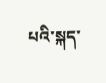པའི་སྐད་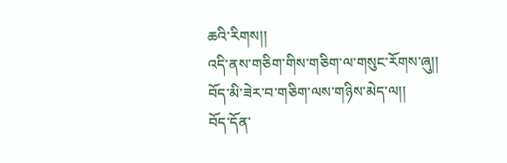ཆའི་རིགས།།
འདི་ནས་གཅིག་གིས་གཅིག་ལ་གསུང་རོགས་ཞུ།།
བོད་མི་ཟེར་བ་གཅིག་ལས་གཉིས་མེད་ལ།།
བོད་དོན་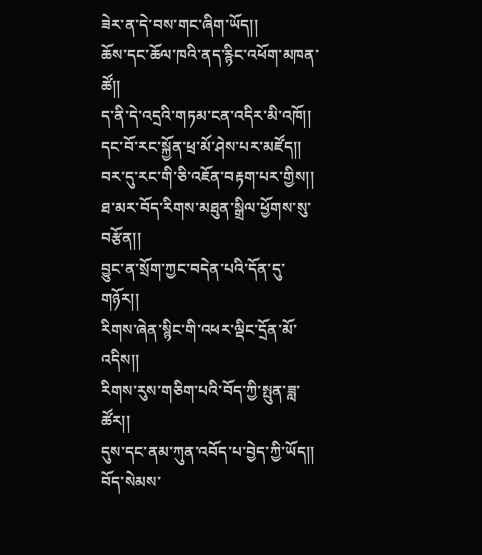ཟེར་ན་དེ་བས་གང་ཞིག་ཡོད།།
ཆོས་དང་ཆོལ་ཁའི་ནད་རྙིང་འཕོག་མཁན་ཚོ།།
ད་ནི་དེ་འདྲའི་གཏམ་ངན་འདིར་མི་འཁོ།།
དང་བོ་རང་སྐྱོན་ཕྲ་མོ་ཤེས་པར་མཛོད།།
བར་དུ་རང་གི་ཅི་འཇོན་བརྟག་པར་གྱིས།།
ཐ་མར་བོད་རིགས་མཐུན་སྒྲིལ་ཕྱོགས་སུ་བརྩོན།།
བྱུང་ན་སྲོག་ཀྱང་བདེན་པའི་དོན་དུ་གཉོར།།
རིགས་ཞེན་སྙིང་གི་འཕར་ལྡིང་དྲོན་མོ་འདིས།།
རིགས་རུས་གཅིག་པའི་བོད་ཀྱི་སྤུན་ཟླ་ཚོར།།
དུས་དང་ནམ་ཀུན་འབོད་པ་བྱེད་ཀྱི་ཡོད།།
བོད་སེམས་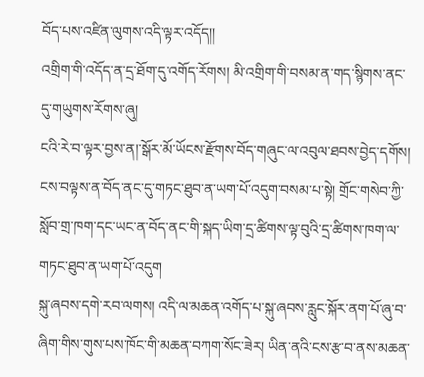བོད་པས་འཛིན་ལུགས་འདི་ལྟར་འདོད།།
འགྲིག་གི་འདོད་ན་དྲ་ཐོག་དུ་འགོད་རོགས། མི་འགྲིག་གི་བསམ་ན་གད་སྙིགས་ནང་དུ་གཡུགས་རོགས་ཞུ།
ངའི་རེ་བ་ལྟར་བྱས་ན།་སྒོར་མོ་ཡོངས་རྫོགས་བོད་གཞུང་ལ་འབུལ་ཐབས་བྱེད་དགོས།
ངས་བལྟས་ན་བོད་ནང་དུ་གཏང་ཐུབ་ན་ཡག་པོ་འདུག་བསམ་པ་སྟེ། གྲོང་གསེབ་ཀྱི་སློབ་གྲ་ཁག་དང་ཡང་ན་བོད་ནང་གི་སྐད་ཡིག་དྲ་ཚིགས་ལྟ་བུའི་དྲ་ཚིགས་ཁག་ལ་གཏང་ཐུབ་ན་ཡག་པོ་འདུག
སྐུ་ཞབས་དགེ་རབ་ལགས། འདི་ལ་མཆན་འགོད་པ་སྐུ་ཞབས་རླུང་སྐོར་ནག་པོ་ཞུ་བ་ཞིག་གིས་གུས་པས་ཁོང་གི་མཆན་བཀག་སོང་ཟེར། ཡིན་ནའི་ངས་རྩ་བ་ནས་མཆན་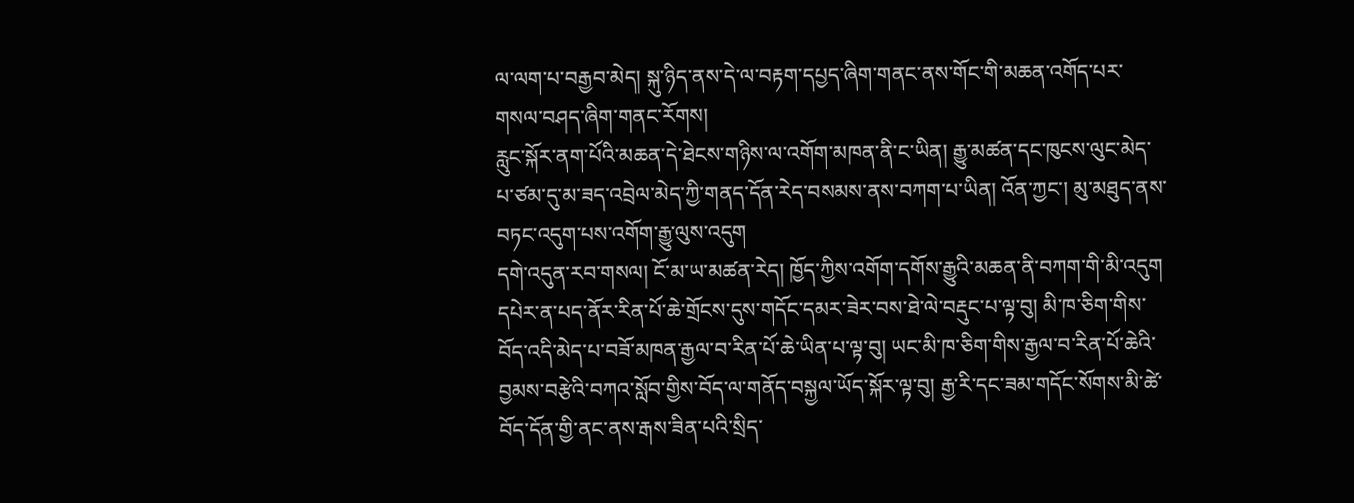ལ་ལག་པ་བརྒྱབ་མེད། སྐུ་ཉིད་ནས་དེ་ལ་བརྟག་དཔྱད་ཞིག་གནང་ནས་གོང་གི་མཆན་འགོད་པར་གསལ་བཤད་ཞིག་གནང་རོགས།
རླུང་སྐོར་ནག་པོའི་མཆན་དེ་ཐེངས་གཉིས་ལ་འགོག་མཁན་ནི་ང་ཡིན། རྒྱུ་མཚན་དང་ཁུངས་ལུང་མེད་པ་ཙམ་དུ་མ་ཟད་འབྲེལ་མེད་ཀྱི་གནད་དོན་རེད་བསམས་ནས་བཀག་པ་ཡིན། འོན་ཀྱང་། མུ་མཐུད་ནས་བཏང་འདུག་པས་འགོག་རྒྱུ་ལུས་འདུག
དགེ་འདུན་རབ་གསལ། ངོ་མ་ཡ་མཚན་རེད། ཁྱོད་ཀྱིས་འགོག་དགོས་རྒྱུའི་མཆན་ནི་བཀག་གི་མི་འདུག དཔེར་ན་པད་ནོར་རིན་པོ་ཆེ་གྲོངས་དུས་གདོང་དམར་ཟེར་བས་ཐེ་ལེ་བརྡུང་པ་ལྟ་བུ། མི་ཁ་ཅིག་གིས་བོད་འདི་མེད་པ་བཟོ་མཁན་རྒྱལ་བ་རིན་པོ་ཆེ་ཡིན་པ་ལྟ་བུ། ཡང་མི་ཁ་ཅིག་གིས་རྒྱལ་བ་རིན་པོ་ཆེའི་བྱམས་བརྩེའི་བཀའ་སློབ་གྱིས་བོད་ལ་གནོད་བསྐྱལ་ཡོད་སྐོར་ལྟ་བུ། རྒྱ་རི་དང་ཟམ་གདོང་སོགས་མི་ཚེ་བོད་དོན་གྱི་ནང་ནས་རྒས་ཟིན་པའི་སྲིད་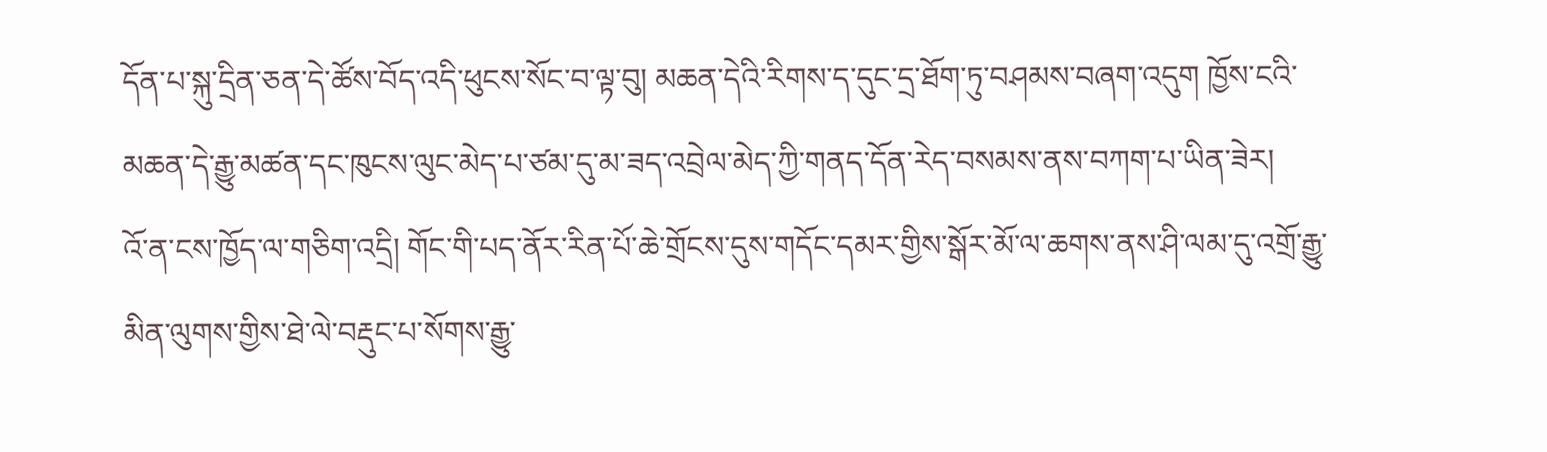དོན་པ་སྐུ་དྲིན་ཅན་དེ་ཚོས་བོད་འདི་ཕུངས་སོང་བ་ལྟ་བུ། མཆན་དེའི་རིགས་ད་དུང་དྲ་ཐོག་ཏུ་བཤམས་བཞག་འདུག ཁྱོས་ངའི་མཆན་དེ་རྒྱུ་མཚན་དང་ཁུངས་ལུང་མེད་པ་ཙམ་དུ་མ་ཟད་འབྲེལ་མེད་ཀྱི་གནད་དོན་རེད་བསམས་ནས་བཀག་པ་ཡིན་ཟེར།
འོ་ན་ངས་ཁྱོད་ལ་གཅིག་འདྲི། གོང་གི་པད་ནོར་རིན་པོ་ཆེ་གྲོངས་དུས་གདོང་དམར་གྱིས་སྒོར་མོ་ལ་ཆགས་ནས་ཤི་ལམ་དུ་འགྲོ་རྒྱུ་མིན་ལུགས་གྱིས་ཐེ་ལེ་བརྡུང་པ་སོགས་རྒྱུ་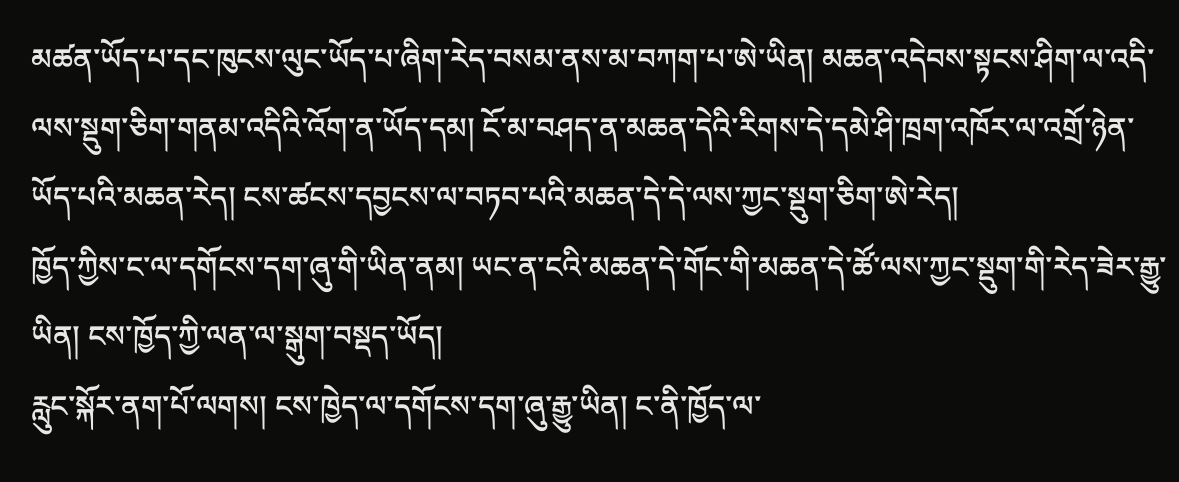མཚན་ཡོད་པ་དང་ཁུངས་ལུང་ཡོད་པ་ཞིག་རེད་བསམ་ནས་མ་བཀག་པ་ཨེ་ཡིན། མཆན་འདེབས་སྟངས་ཤིག་ལ་འདི་ལས་སྡུག་ཅིག་གནམ་འདིའི་འོག་ན་ཡོད་དམ། ངོ་མ་བཤད་ན་མཆན་དེའི་རིགས་དེ་དམེ་ཤི་ཁྲག་འཁོར་ལ་འགྲོ་ཉེན་ཡོད་པའི་མཆན་རེད། ངས་ཚངས་དབྱངས་ལ་བཏབ་པའི་མཆན་དེ་དེ་ལས་ཀྱང་སྡུག་ཅིག་ཨེ་རེད།
ཁྱོད་ཀྱིས་ང་ལ་དགོངས་དག་ཞུ་གི་ཡིན་ནམ། ཡང་ན་ངའི་མཆན་དེ་གོང་གི་མཆན་དེ་ཚོ་ལས་ཀྱང་སྡུག་གི་རེད་ཟེར་རྒྱུ་ཡིན། ངས་ཁྱོད་ཀྱི་ལན་ལ་སྒུག་བསྡད་ཡོད།
རླུང་སྐོར་ནག་པོ་ལགས། ངས་ཁྱེད་ལ་དགོངས་དག་ཞུ་རྒྱུ་ཡིན། ང་ནི་ཁྱོད་ལ་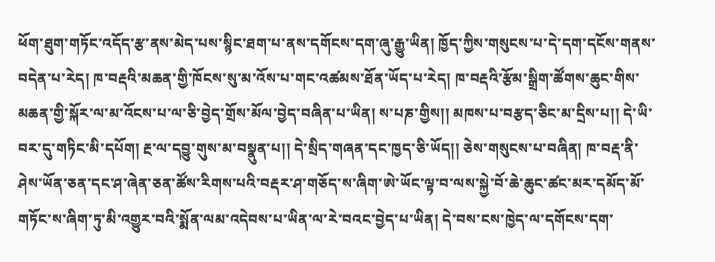ཕོག་ཐུག་གཏོང་འདོད་རྩ་ནས་མེད་པས་སྙིང་ཐག་པ་ནས་དགོངས་དག་ཞུ་རྒྱུ་ཡིན། ཁྱོད་ཀྱིས་གསུངས་པ་དེ་དག་དངོས་གནས་བདེན་པ་རེད། ཁ་བརྡའི་མཆན་གྱི་ཁོངས་སུ་མ་འོས་པ་གང་འཚམས་ཐོན་ཡོད་པ་རེད། ཁ་བརྡའི་རྩོམ་སྒྲིག་ཚོགས་ཆུང་གིས་མཆན་གྱི་སྐོར་ལ་མ་འོངས་པ་ལ་ཅི་བྱེད་གྲོས་མོལ་བྱེད་བཞིན་པ་ཡིན། ས་པཎ་གྱིས།། མཁས་པ་བརྩད་ཅིང་མ་དྲིས་པ།། དེ་ཡི་བར་དུ་གཏིང་མི་དཔོག། རྔ་ལ་དབྱུ་གུས་མ་བསྣུན་པ།། དེ་སྲིད་གཞན་དང་ཁྱད་ཅི་ཡོད།། ཅེས་གསུངས་པ་བཞིན། ཁ་བརྡ་ནི་ཤེས་ཡོན་ཅན་དང་ཤ་ཞེན་ཅན་ཚོས་རིགས་པའི་བརྡར་ཤ་གཅོད་ས་ཞིག་ཨེ་ཡོང་ལྟ་བ་ལས་སྐྱེ་བོ་ཆེ་ཆུང་ཚང་མར་དམོད་མོ་གཏོང་ས་ཞིག་ཏུ་མི་འགྱུར་བའི་སྨོན་ལམ་འདེབས་པ་ཡིན་ལ་རེ་བའང་བྱེད་པ་ཡིན། དེ་བས་ངས་ཁྱེད་ལ་དགོངས་དག་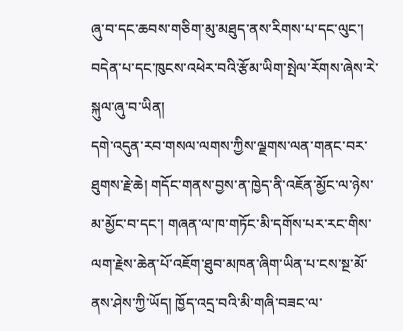ཞུ་བ་དང་ཆབས་གཅིག་མུ་མཐུད་ནས་རིགས་པ་དང་ལུང་། བདེན་པ་དང་ཁུངས་འཕེར་བའི་རྩོམ་ཡིག་སྤེལ་རོགས་ཞེས་རེ་སྐུལ་ཞུ་བ་ཡིན།
དགེ་འདུན་རབ་གསལ་ལགས་ཀྱིས་ལྗགས་ལན་གནང་བར་ཐུགས་རྗེ་ཆེ། གདོང་གནས་བྱས་ན་ཁྱེད་ནི་འཇོན་མྱོང་ལ་ཉེས་མ་མྱོང་བ་དང་། གཞན་ལ་ཁ་གཏོང་མི་དགོས་པར་རང་གིས་ལག་རྗེས་ཆེན་པོ་འཇོག་ཐུབ་མཁན་ཞིག་ཡིན་པ་ངས་སྔ་མོ་ནས་ཤེས་ཀྱི་ཡོད། ཁྱོད་འདྲ་བའི་མི་གཞི་བཟང་ལ་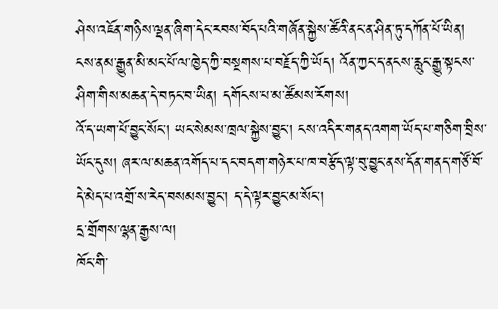ཤེས་འཇོན་གཉིས་ལྡན་ཞིག་དེང་རབས་བོད་པའི་གཞོན་སྐྱེས་ཚོའི་ནང་ན་ཤིན་ཏུ་དཀོན་པོ་ཡིན། ངས་ནམ་རྒྱུན་མི་མང་པོ་ལ་ཁྱེད་ཀྱི་བསྔགས་པ་བརྗོད་ཀྱི་ཡོད། འོན་ཀྱང་ད་ནངས་རླུང་རྒྱུ་སྟངས་ཤིག་གིས་མཆན་དེ་བཏང་བ་ཡིན། དགོངས་པ་མ་ཚོམས་རོགས།
འོ་ད་ཡག་པོ་བྱུང་སོང་། ཡང་སེམས་ཁྲལ་སྐྱེས་བྱུང་། ངས་འདིར་གནད་འགག་ཡོད་པ་གཅིག་བྲིས་ཡོང་དུས། ཞར་ལ་མཆན་འགོད་པ་དང་བདག་གཉེར་པ་ཁ་བརྩོད་ལྟ་བུ་བྱུང་ནས་དོན་གནད་གཙོ་བོ་དེ་མེད་པ་འགྲོ་ས་རེད་བསམས་བྱུང་། ད་དེ་ལྟར་བྱུང་མ་སོང་།
དྲ་གྲོགས་ལྷན་རྒྱས་ལ།
ཁོང་གི་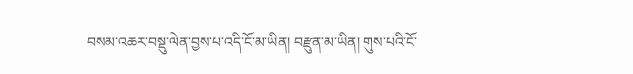བསམ་འཆར་བསྡུ་ལེན་བྱས་པ་འདི་ངོ་མ་ཡིན། བརྫུན་མ་ཡིན། གུས་པའི་ངོ་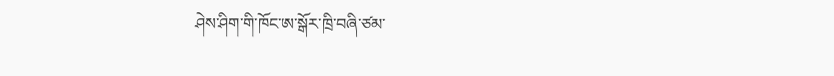ཤེས་ཤིག་གི་ཁོང་ཨ་སྒོར་ཁྲི་བཞི་ཙམ་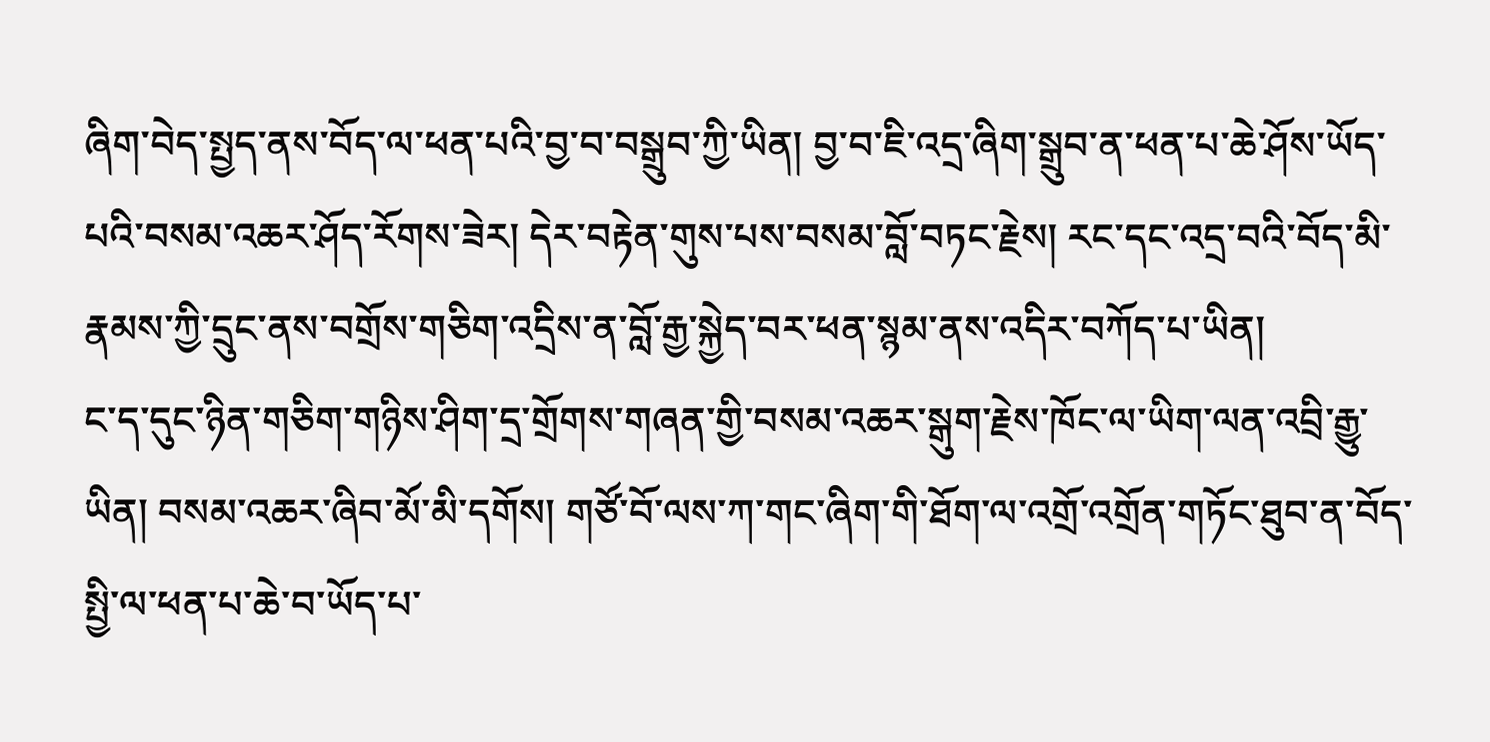ཞིག་བེད་སྤྱད་ནས་བོད་ལ་ཕན་པའི་བྱ་བ་བསྒྲུབ་ཀྱི་ཡིན། བྱ་བ་ཇི་འདྲ་ཞིག་སྒྲུབ་ན་ཕན་པ་ཆེ་ཤོས་ཡོད་པའི་བསམ་འཆར་ཤོད་རོགས་ཟེར། དེར་བརྟེན་གུས་པས་བསམ་བློ་བཏང་རྗེས། རང་དང་འདྲ་བའི་བོད་མི་རྣམས་ཀྱི་དྲུང་ནས་བགྲོས་གཅིག་འདྲིས་ན་བློ་རྒྱ་སྐྱེད་བར་ཕན་སྙམ་ནས་འདིར་བཀོད་པ་ཡིན།
ང་ད་དུང་ཉིན་གཅིག་གཉིས་ཤིག་དྲ་གྲོགས་གཞན་གྱི་བསམ་འཆར་སྒུག་རྗེས་ཁོང་ལ་ཡིག་ལན་འབྲི་རྒྱུ་ཡིན། བསམ་འཆར་ཞིབ་མོ་མི་དགོས། གཙོ་བོ་ལས་ཀ་གང་ཞིག་གི་ཐོག་ལ་འགྲོ་འགྲོན་གཏོང་ཐུབ་ན་བོད་སྤྱི་ལ་ཕན་པ་ཆེ་བ་ཡོད་པ་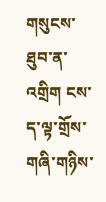གསུངས་ཐུབ་ན་འགྲིག ངས་ད་ལྟ་གྲོས་གཞི་གཉིས་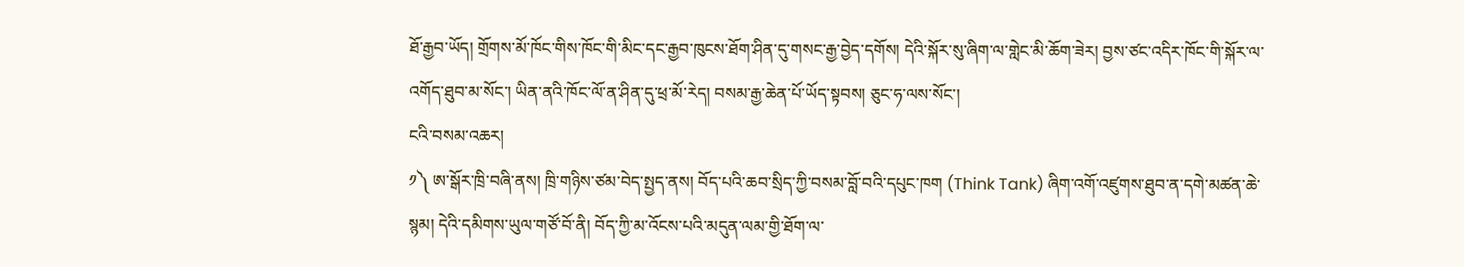ཐོ་རྒྱབ་ཡོད། གྲོགས་མོ་ཁོང་གིས་ཁོང་གི་མིང་དང་རྒྱབ་ཁུངས་ཐོག་ཤིན་དུ་གསང་རྒྱ་བྱེད་དགོས། དེའི་སྐོར་སུ་ཞིག་ལ་གླེང་མི་ཆོག་ཟེར། བྱས་ཙང་འདིར་ཁོང་གི་སྐོར་ལ་འགོད་ཐུབ་མ་སོང་། ཡིན་ནའི་ཁོང་ལོ་ན་ཤིན་དུ་ཕྲ་མོ་རེད། བསམ་རྒྱ་ཆེན་པོ་ཡོད་སྟབས། ཅུང་ཧ་ལས་སོང་།
ངའི་བསམ་འཆར།
༡༽ ཨ་སྒོར་ཁྲི་བཞི་ནས། ཁྲི་གཉིས་ཙམ་བེད་སྤྱད་ནས། བོད་པའི་ཆབ་སྲིད་ཀྱི་བསམ་བློ་བའི་དཔུང་ཁག (Think Tank) ཞིག་འགོ་འཛུགས་ཐུབ་ན་དགེ་མཚན་ཆེ་སྙམ། དེའི་དམིགས་ཡུལ་གཙོ་བོ་ནི། བོད་ཀྱི་མ་འོངས་པའི་མདུན་ལམ་གྱི་ཐོག་ལ་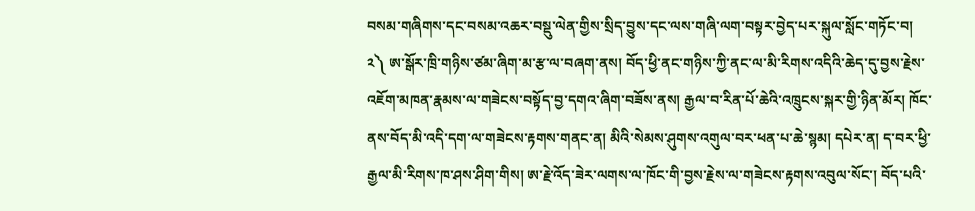བསམ་གཞིགས་དང་བསམ་འཆར་བསྡུ་ལེན་གྱིས་སྲིད་བྱུས་དང་ལས་གཞི་ལག་བསྟར་བྱེད་པར་སྐུལ་སློང་གཏོང་བ།
༢༽ ཨ་སྒོར་ཁྲི་གཉིས་ཙམ་ཞིག་མ་རྩ་ལ་བཞག་ནས། བོད་ཕྱི་ནང་གཉིས་ཀྱི་ནང་ལ་མི་རིགས་འདིའི་ཆེད་དུ་བྱས་རྗེས་འཇོག་མཁན་རྣམས་ལ་གཟེངས་བསྟོད་བྱ་དགའ་ཞིག་བཟོས་ནས། རྒྱལ་བ་རིན་པོ་ཆེའི་འཁྲུངས་སྐར་གྱི་ཉིན་མོར། ཁོང་ནས་བོད་མི་འདི་དག་ལ་གཟེངས་རྟགས་གནང་ན། མིའི་སེམས་ཤུགས་འགུལ་བར་ཕན་པ་ཆེ་སྙམ། དཔེར་ན། ད་བར་ཕྱི་རྒྱལ་མི་རིགས་ཁ་ཤས་ཤིག་གིས། ཨ་རྗེ་འོད་ཟེར་ལགས་ལ་ཁོང་གི་བྱས་རྗེས་ལ་གཟེངས་རྟགས་འབུལ་སོང་། བོད་པའི་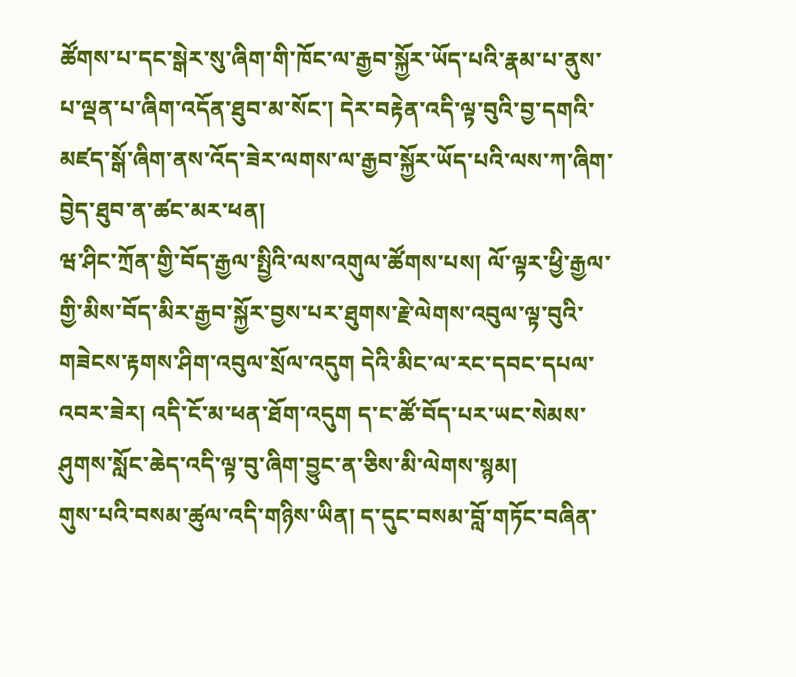ཚོགས་པ་དང་སྒེར་སུ་ཞིག་གི་ཁོང་ལ་རྒྱབ་སྐྱོར་ཡོད་པའི་རྣམ་པ་ནུས་པ་ལྡན་པ་ཞིག་འདོན་ཐུབ་མ་སོང་། དེར་བརྟེན་འདི་ལྟ་བུའི་བྱ་དགའི་མཛད་སྒོ་ཞིག་ནས་འོད་ཟེར་ལགས་ལ་རྒྱབ་སྐྱོར་ཡོད་པའི་ལས་ཀ་ཞིག་བྱེད་ཐུབ་ན་ཚང་མར་ཕན།
ཝ་ཤིང་ཀྲོན་གྱི་བོད་རྒྱལ་སྤྱིའི་ལས་འགུལ་ཚོགས་པས། ལོ་ལྟར་ཕྱི་རྒྱལ་གྱི་མིས་བོད་མིར་རྒྱབ་སྐྱོར་བྱས་པར་ཐུགས་རྗེ་ལེགས་འབུལ་ལྟ་བུའི་གཟེངས་རྟགས་ཤིག་འབུལ་སྲོལ་འདུག དེའི་མིང་ལ་རང་དབང་དཔལ་འབར་ཟེར། འདི་ངོ་མ་ཕན་ཐོག་འདུག ད་ང་ཚོ་བོད་པར་ཡང་སེམས་ཤུགས་སློང་ཆེད་འདི་ལྟ་བུ་ཞིག་བྱུང་ན་ཅིས་མི་ལེགས་སྙམ།
གུས་པའི་བསམ་ཚུལ་འདི་གཉིས་ཡིན། ད་དུང་བསམ་བློ་གཏོང་བཞིན་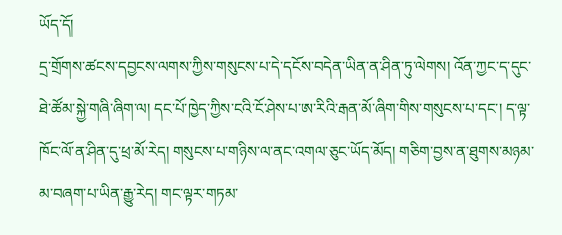ཡོད་དོ།
དྲ་གྲོགས་ཚངས་དབྱངས་ལགས་ཀྱིས་གསུངས་པ་དེ་དངོས་བདེན་ཡིན་ན་ཤིན་ཏུ་ལེགས། འོན་ཀྱང་ད་དུང་ཐེ་ཚོམ་སྐྱེ་གཞི་ཞིག་ལ། དང་པོ་ཁྱེད་ཀྱིས་ངའི་ངོ་ཤེས་པ་ཨ་རིའི་རྒན་མོ་ཞིག་གིས་གསུངས་པ་དང་། ད་ལྟ་ཁོང་ལོ་ན་ཤིན་དུ་ཕྲ་མོ་རེད། གསུངས་པ་གཉིས་ལ་ནང་འགལ་ཅུང་ཡོད་མོད། གཅིག་བྱས་ན་ཐུགས་མཉམ་མ་བཞག་པ་ཡིན་རྒྱུ་རེད། གང་ལྟར་གཏམ་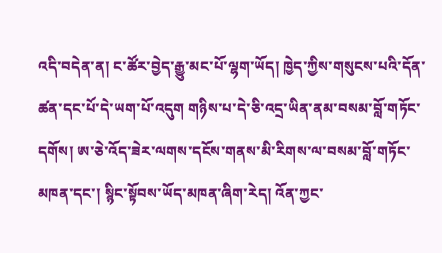འདི་བདེན་ན། ང་ཚོར་བྱེད་རྒྱུ་མང་པོ་ལྷག་ཡོད། ཁྱེད་ཀྱིས་གསུངས་པའི་དོན་ཚན་དང་པོ་དེ་ཡག་པོ་འདུག གཉིས་པ་དེ་ཅི་འདྲ་ཡིན་ནམ་བསམ་བློ་གཏོང་དགོས། ཨ་ཅེ་འོད་ཟེར་ལགས་དངོས་གནས་མི་རིགས་ལ་བསམ་བློ་གཏོང་མཁན་དང་། སྙིང་སྟོབས་ཡོད་མཁན་ཞིག་རེད། འོན་ཀྱང་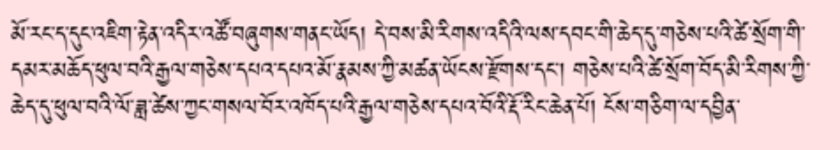མོ་རང་ད་དུང་འཇིག་རྟེན་འདིར་འཚོ་བཞུགས་གནང་ཡོད། དེ་བས་མི་རིགས་འདིའི་ལས་དབང་གི་ཆེད་དུ་གཅེས་པའི་ཚེ་སྲོག་གི་དམར་མཆོད་ཕུལ་བའི་རྒྱལ་གཅེས་དཔའ་དཔའ་མོ་རྣམས་ཀྱི་མཚན་ཡོངས་རྫོགས་དང་། གཅེས་པའི་ཚེ་སྲོག་བོད་མི་རིགས་ཀྱི་ཆེད་དུ་ཕུལ་བའི་ལོ་ཟླ་ཚེས་ཀྱང་གསལ་བོར་འཁོད་པའི་རྒྱལ་གཅེས་དཔའ་བོའི་རྡོ་རིང་ཆེན་པོ། ངོས་གཅིག་ལ་དབྱིན་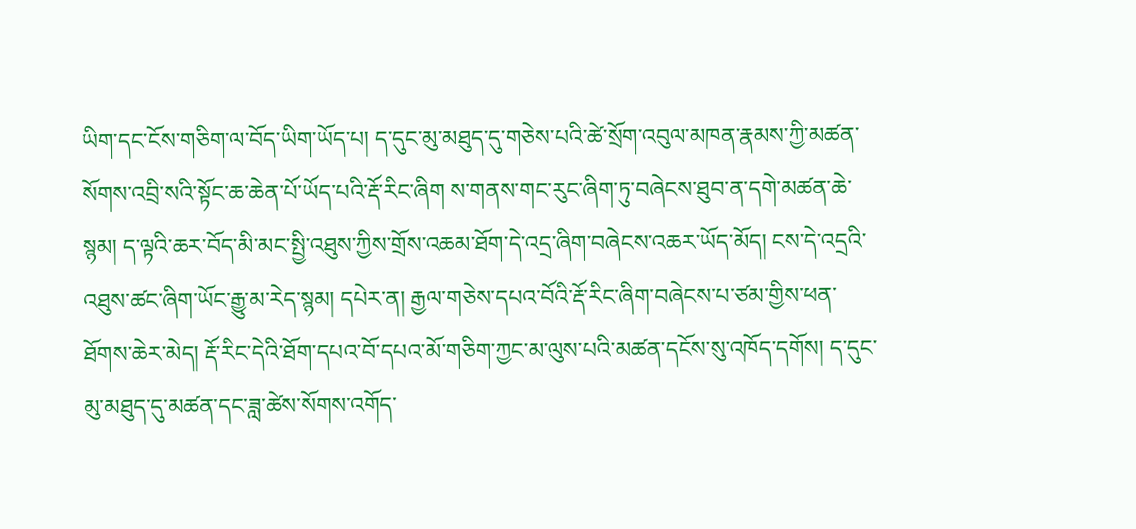ཡིག་དང་ངོས་གཅིག་ལ་བོད་ཡིག་ཡོད་པ། ད་དུང་མུ་མཐུད་དུ་གཅེས་པའི་ཚེ་སྲོག་འབུལ་མཁན་རྣམས་ཀྱི་མཚན་སོགས་འབྲི་སའི་སྟོང་ཆ་ཆེན་པོ་ཡོད་པའི་རྡོ་རིང་ཞིག ས་གནས་གང་རུང་ཞིག་ཏུ་བཞེངས་ཐུབ་ན་དགེ་མཚན་ཆེ་སྙམ། ད་ལྟའི་ཆར་བོད་མི་མང་སྤྱི་འཐུས་ཀྱིས་གྲོས་འཆམ་ཐོག་དེ་འདྲ་ཞིག་བཞེངས་འཆར་ཡོད་མོད། ངས་དེ་འདྲའི་འཐུས་ཚང་ཞིག་ཡོང་རྒྱུ་མ་རེད་སྙམ། དཔེར་ན། རྒྱལ་གཅེས་དཔའ་བོའི་རྡོ་རིང་ཞིག་བཞེངས་པ་ཙམ་གྱིས་ཕན་ཐོགས་ཆེར་མེད། རྡོ་རིང་དེའི་ཐོག་དཔའ་བོ་དཔའ་མོ་གཅིག་ཀྱང་མ་ལུས་པའི་མཚན་དངོས་སུ་འཁོད་དགོས། ད་དུང་མུ་མཐུད་དུ་མཚན་དང་ཟླ་ཚེས་སོགས་འགོད་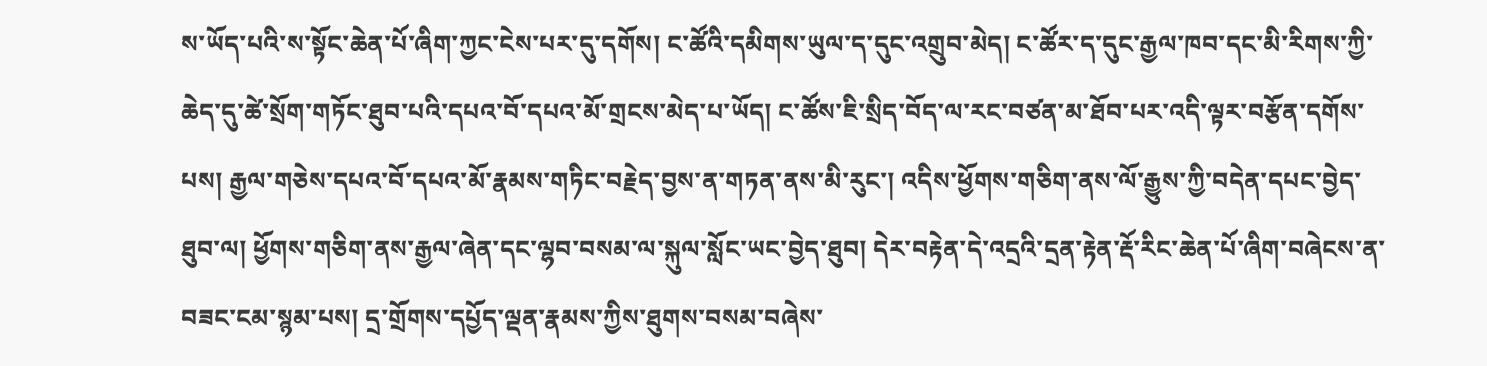ས་ཡོད་པའི་ས་སྟོང་ཆེན་པོ་ཞིག་ཀྱང་ངེས་པར་དུ་དགོས། ང་ཚོའི་དམིགས་ཡུལ་ད་དུང་འགྲུབ་མེད། ང་ཚོར་ད་དུང་རྒྱལ་ཁབ་དང་མི་རིགས་ཀྱི་ཆེད་དུ་ཚེ་སྲོག་གཏོང་ཐུབ་པའི་དཔའ་བོ་དཔའ་མོ་གྲངས་མེད་པ་ཡོད། ང་ཚོས་ཇི་སྲིད་བོད་ལ་རང་བཙན་མ་ཐོབ་པར་འདི་ལྟར་བརྩོན་དགོས་པས། རྒྱལ་གཅེས་དཔའ་བོ་དཔའ་མོ་རྣམས་གཏིང་བརྗེད་བྱས་ན་གཏན་ནས་མི་རུང་། འདིས་ཕྱོགས་གཅིག་ནས་ལོ་རྒྱུས་ཀྱི་བདེན་དཔང་བྱེད་ཐུབ་ལ། ཕྱོགས་གཅིག་ནས་རྒྱལ་ཞེན་དང་ལྷབ་བསམ་ལ་སྐུལ་སློང་ཡང་བྱེད་ཐུབ། དེར་བརྟེན་དེ་འདྲའི་དྲན་རྟེན་རྡོ་རིང་ཆེན་པོ་ཞིག་བཞེངས་ན་བཟང་ངམ་སྙམ་པས། དྲ་གྲོགས་དཔྱོད་ལྡན་རྣམས་ཀྱིས་ཐུགས་བསམ་བཞེས་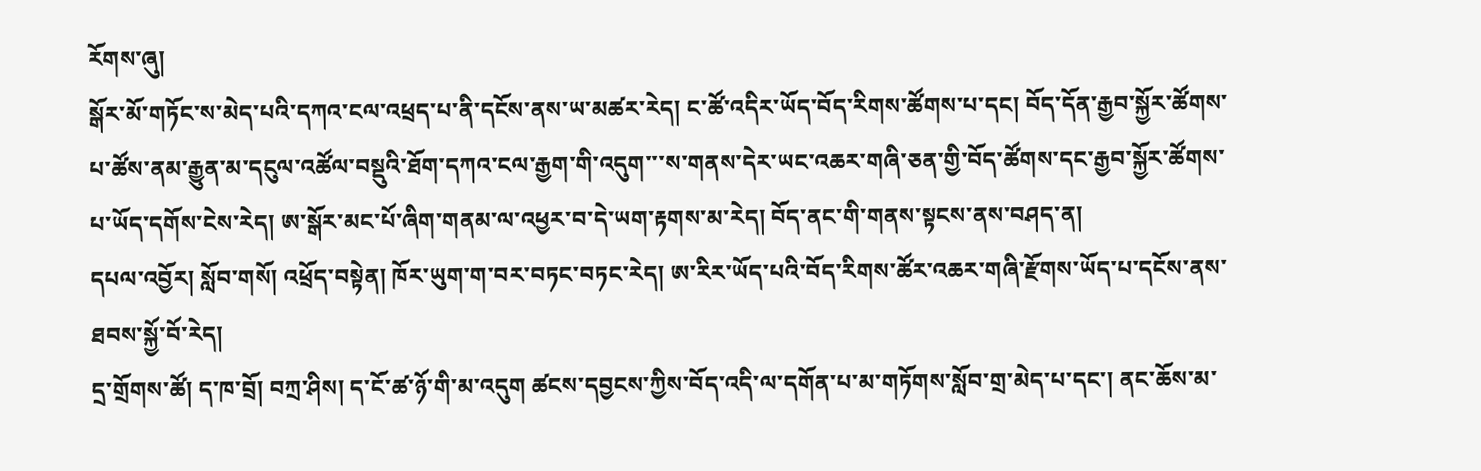རོགས་ཞུ།
སྒོར་མོ་གཏོང་ས་མེད་པའི་དཀའ་ངལ་འཕྲད་པ་ནི་དངོས་ནས་ཡ་མཚར་རེད། ང་ཚོ་འདིར་ཡོད་བོད་རིགས་ཚོགས་པ་དང། བོད་དོན་རྒྱབ་སྐྱོར་ཚོགས་པ་ཚོས་ནམ་རྒྱུན་མ་དངུལ་འཚོལ་བསྡུའི་ཐོག་དཀའ་ངལ་རྒྱག་གི་འདུག་་་ས་གནས་དེར་ཡང་འཆར་གཞི་ཅན་གྱི་བོད་ཚོགས་དང་རྒྱབ་སྐྱོར་ཚོགས་པ་ཡོད་དགོས་ངེས་རེད། ཨ་སྒོར་མང་པོ་ཞིག་གནམ་ལ་འཕྱར་བ་དེ་ཡག་རྟགས་མ་རེད། བོད་ནང་གི་གནས་སྟངས་ནས་བཤད་ན།
དཔལ་འབྱོར། སློབ་གསོ། འཕྲོད་བསྟེན། ཁོར་ཡུག་ག་བར་བཏང་བཏང་རེད། ཨ་རིར་ཡོད་པའི་བོད་རིགས་ཚོར་འཆར་གཞི་རྫོགས་ཡོད་པ་དངོས་ནས་ཐབས་སྐྱོ་བོ་རེད།
དྲ་གྲོགས་ཚོ། ད་ཁ་བྲོ། བཀྲ་ཤིས། ད་ངོ་ཚ་ཉོ་གི་མ་འདུག ཚངས་དབྱངས་ཀྱིས་བོད་འདི་ལ་དགོན་པ་མ་གཏོགས་སློབ་གྲ་མེད་པ་དང་། ནང་ཆོས་མ་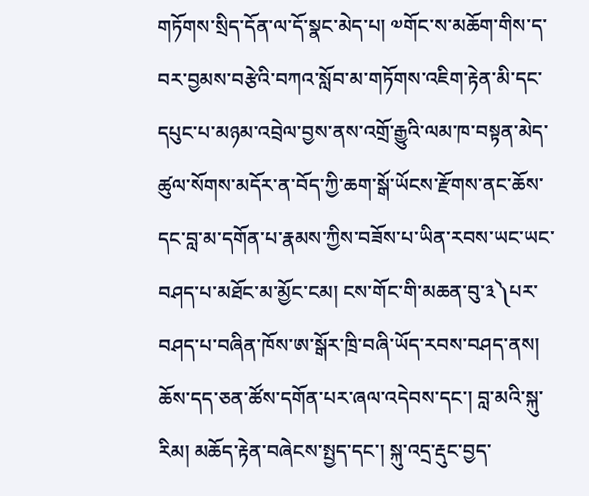གཏོགས་སྲིད་དོན་ལ་དོ་སྣང་མེད་པ། ༧གོང་ས་མཆོག་གིས་ད་བར་བྱམས་བརྩེའི་བཀའ་སློབ་མ་གཏོགས་འཇིག་རྟེན་མི་དང་དཔུང་པ་མཉམ་འབྲེལ་བྱས་ནས་འགྲོ་རྒྱུའི་ལམ་ཁ་བསྟན་མེད་ཚུལ་སོགས་མདོར་ན་བོད་ཀྱི་ཆག་སྒོ་ཡོངས་རྫོགས་ནང་ཆོས་དང་བླ་མ་དགོན་པ་རྣམས་ཀྱིས་བཟོས་པ་ཡིན་རབས་ཡང་ཡང་བཤད་པ་མཐོང་མ་མྱོང་ངམ། ངས་གོང་གི་མཆན་བུ་༣༽པར་བཤད་པ་བཞིན་ཁོས་ཨ་སྒོར་ཁྲི་བཞི་ཡོད་རབས་བཤད་ནས། ཆོས་དད་ཅན་ཚོས་དགོན་པར་ཞལ་འདེབས་དང་། བླ་མའི་སྐུ་རིམ། མཆོད་རྟེན་བཞེངས་སྤྱད་དང་། སྐུ་འདྲ་རྡུང་བྱད་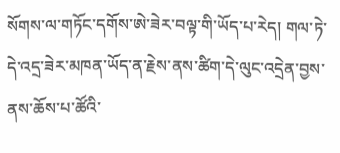སོགས་ལ་གཏོང་དགོས་ཨེ་ཟེར་བལྟ་གི་ཡོད་པ་རེད། གལ་ཏེ་དེ་འདྲ་ཟེར་མཁན་ཡོད་ན་རྗེས་ནས་ཚིག་དེ་ལུང་འདྲེན་བྱས་ནས་ཆོས་པ་ཚོའི་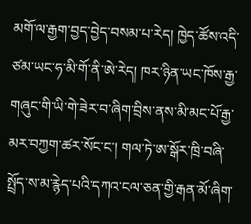མགོ་ལ་རྒྱག་བྱད་བྱེད་བསམ་པ་རེད། ཁྱེད་ཚོས་འདི་ཙམ་ཡང་ཧ་མི་གོ་ནི་ཨེ་རེད། ཁར་ཉིན་ཡང་ཁོས་རྒྱ་གཞུང་གི་ཡི་གེ་ཟེར་བ་ཞིག་བྲིས་ནས་མི་མང་པོ་རྒྱ་མར་བཀྱག་ཚར་སོང་ང་། གལ་ཏེ་ཨ་སྒོར་ཁྲི་བཞི་སྤྲོད་ས་མ་རྙེད་པའི་དཀའ་ངལ་ཅན་གྱི་རྒན་མོ་ཞིག་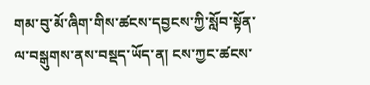གམ་བུ་མོ་ཞིག་གིས་ཚངས་དབྱངས་ཀྱི་སློབ་སྟོན་ལ་བསྒུགས་ནས་བསྡད་ཡོད་ན། ངས་ཀྱང་ཚངས་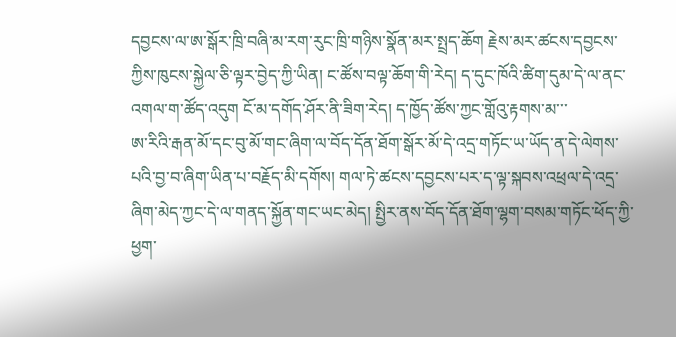དབྱངས་ལ་ཨ་སྒོར་ཁྲི་བཞི་མ་རག་རུང་ཁྲི་གཉིས་སྣོན་མར་སྤྲད་ཆོག རྗེས་མར་ཚངས་དབྱངས་ཀྱིས་ཁུངས་སྐྱེལ་ཅི་ལྟར་བྱེད་ཀྱི་ཡིན། ང་ཚོས་བལྟ་ཆོག་གི་རེད། ད་དུང་ཁོའི་ཚིག་དུམ་དེ་ལ་ནང་འགལ་ག་ཚོད་འདུག ངོ་མ་དགོད་ཤོར་ནི་ཟིག་རེད། ད་ཁྱོད་ཚོས་ཀྱང་གློའུ་རྟགས་མ་་་
ཨ་རིའི་རྒན་མོ་དང་བུ་མོ་གང་ཞིག་ལ་བོད་དོན་ཐོག་སྒོར་མོ་དེ་འདྲ་གཏོང་ཡ་ཡོད་ན་དེ་ལེགས་པའི་བྱ་བ་ཞིག་ཡིན་པ་བརྗོད་མི་དགོས། གལ་ཏེ་ཚངས་དབྱངས་པར་ད་ལྟ་སྐབས་འཕྲལ་དེ་འདྲ་ཞིག་མེད་ཀྱང་དེ་ལ་གནད་སྐྱོན་གང་ཡང་མེད། སྤྱིར་ནས་བོད་དོན་ཐོག་ལྷག་བསམ་གཏོང་ཕོད་ཀྱི་ཕྱག་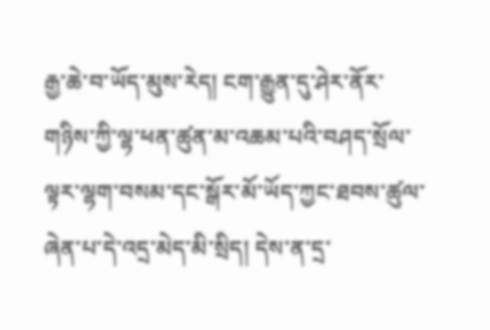རྒྱ་ཆེ་བ་ཡོད་མུས་རེད། ངག་རྒྱུན་དུ་ཤེར་ནོར་གཉིས་ཀྱི་ལྷ་ཕན་ཚུན་མ་འཆམ་པའི་བཤད་སྲོལ་ལྟར་ལྷག་བསམ་དང་སྒོར་མོ་ཡོད་ཀྱང་ཐབས་ཚུལ་ཞེན་པ་དེ་འདྲ་མེད་མི་སྲིད། དེས་ན་དྲ་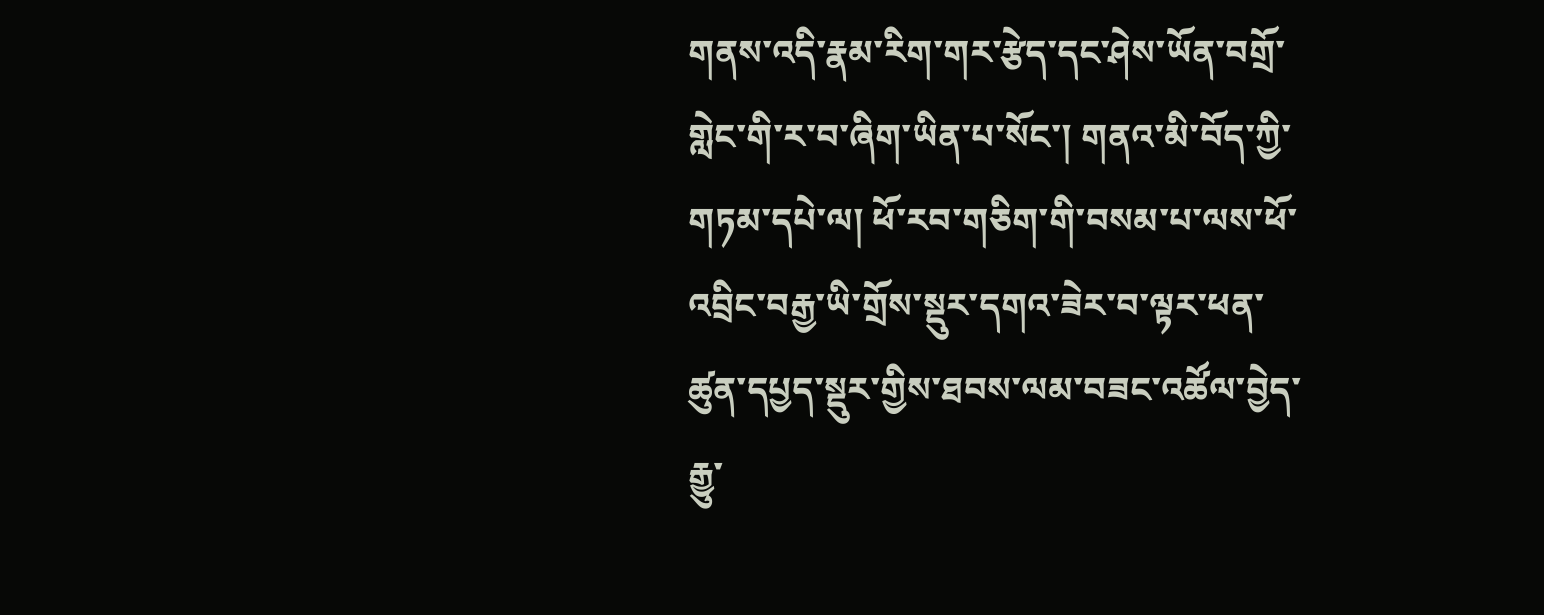གནས་འདི་རྣམ་རིག་གར་རྩེད་དང་ཤེས་ཡོན་བགྲོ་གླེང་གི་ར་བ་ཞིག་ཡིན་པ་སོང་། གནའ་མི་བོད་ཀྱི་གཏམ་དཔེ་ལ། ཕོ་རབ་གཅིག་གི་བསམ་པ་ལས་ཕོ་འབྲིང་བརྒྱ་ཡི་གྲོས་སྡུར་དགའ་ཟེར་བ་ལྟར་ཕན་ཚུན་དཔྱད་སྡུར་གྱིས་ཐབས་ལམ་བཟང་འཚོལ་བྱེད་རྒྱུ་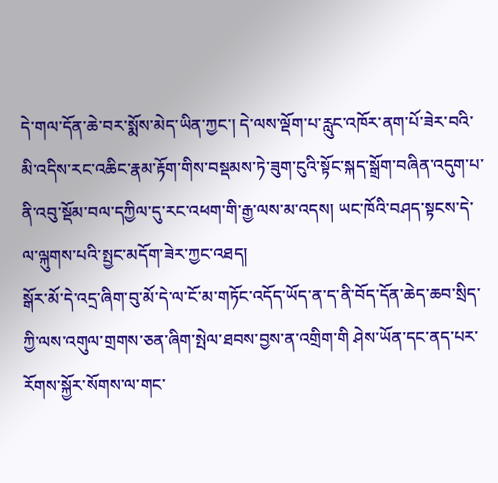དེ་གལ་དོན་ཆེ་བར་སྨོས་མེད་ཡིན་ཀྱང་། དེ་ལས་ལྡོག་པ་རླུང་འཁོར་ནག་པོ་ཟེར་བའི་མི་འདིས་རང་འཆིང་རྣམ་རྟོག་གིས་བསྡམས་ཏེ་ཟུག་ངུའི་སྟོང་སྐད་སྒྲོག་བཞིན་འདུག་པ་ནི་འབུ་སྡོམ་བལ་དཀྱིལ་དུ་རང་འཕག་གི་རྒྱ་ལས་མ་འདས། ཡང་ཁོའི་བཤད་སྟངས་དེ་ལ་ལྐུགས་པའི་སྤྱང་མདོག་ཟེར་ཀྱང་འཐད།
སྒོར་མོ་དེ་འདྲ་ཞིག་བུ་མོ་དེ་ལ་ངོ་མ་གཏོང་འདོད་ཡོད་ན་ད་ནི་བོད་དོན་ཆེད་ཆབ་སྲིད་ཀྱི་ལས་འགུལ་གྲགས་ཅན་ཞིག་སྤེལ་ཐབས་བྱས་ན་འགྲིག་གི ཤེས་ཡོན་དང་ནད་པར་རོགས་སྐྱོར་སོགས་ལ་གང་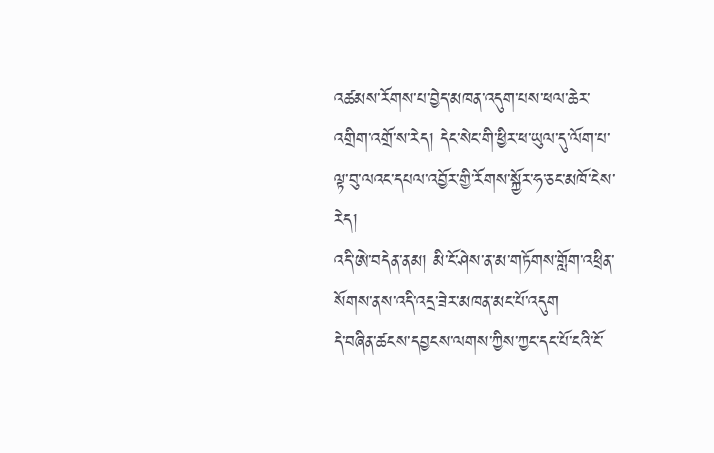འཚམས་རོགས་པ་བྱེད་མཁན་འདུག་པས་ཕལ་ཆེར་འགྲིག་འགྲོ་ས་རེད། དེང་སེང་གི་ཕྱིར་ཕ་ཡུལ་དུ་ལོག་པ་ལྟ་བུ་ལའང་དཔལ་འབྱོར་གྱི་རོགས་སྐྱོར་ཧ་ཅང་མཁོ་ངེས་རེད།
འདི་ཨེ་བདེན་ནམ། མི་ངོ་ཤེས་ན་མ་གཏོགས་གློག་འཕྲིན་སོགས་ནས་འདི་འདྲ་ཟེར་མཁན་མང་པོ་འདུག
དེ་བཞིན་ཚངས་དབྱངས་ལགས་ཀྱིས་ཀྱང་དང་པོ་ངའི་ངོ་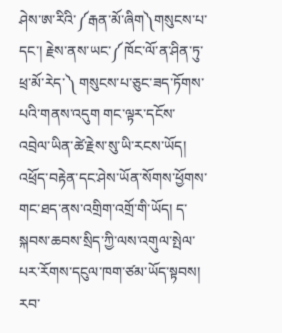ཤེས་ཨ་རིའི་༼རྒན་མོ་ཞིག༽གསུངས་པ་དང་། རྗེས་ནས་ཡང་༼ཁོང་ལོ་ན་ཤིན་ཏུ་ཕྲ་མོ་རེད་༽ གསུངས་པ་ཅུང་ཟད་ཏོགས་པའི་གནས་འདུག གང་ལྟར་དངོས་འབྲེལ་ཡིན་ཚེ་རྗེས་སུ་ཡི་རངས་ཡོད། འཕྲོད་བརྟེན་དང་ཤེས་ཡོན་སོགས་ཕྱོགས་གང་ཐད་ནས་འགྲིག་འགྲོ་གི་ཡོད། ད་སྐབས་ཆབས་སྲིད་ཀྱི་ལས་འགུལ་སྤེལ་པར་རོགས་དངུལ་ཁག་ཙམ་ཡོད་སྟབས། རབ་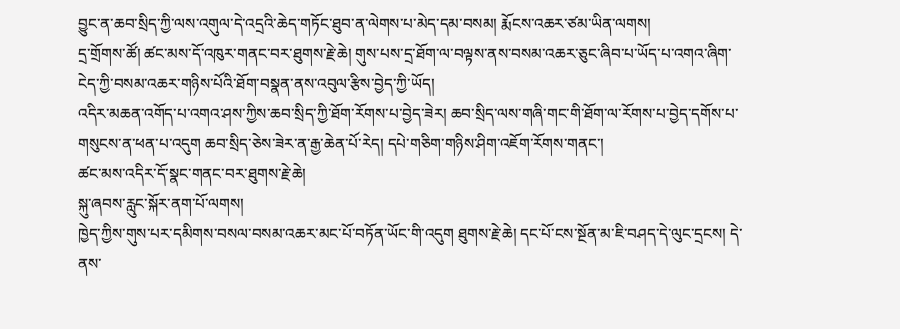བྱུང་ན་ཆབ་སྲིད་ཀྱི་ལས་འགུལ་དེ་འདྲའི་ཆེད་གཏོང་ཐུབ་ན་ལེགས་པ་མེད་དམ་བསམ། རྨོངས་འཆར་ཙམ་ཡིན་ལགས།
དྲ་གྲོགས་ཚོ། ཚང་མས་དོ་འཁུར་གནང་བར་ཐུགས་རྗེ་ཆེ། གུས་པས་དྲ་ཐོག་ལ་བལྟས་ནས་བསམ་འཆར་ཅུང་ཞིབ་པ་ཡོད་པ་འགའ་ཞིག་ངེད་ཀྱི་བསམ་འཆར་གཉིས་པོའི་ཐོག་བསྣན་ནས་འབུལ་རྩིས་བྱེད་ཀྱི་ཡོད།
འདིར་མཆན་འགོད་པ་འགའ་ཤས་ཀྱིས་ཆབ་སྲིད་ཀྱི་ཐོག་རོགས་པ་བྱེད་ཟེར། ཆབ་སྲིད་ལས་གཞི་གང་གི་ཐོག་ལ་རོགས་པ་བྱེད་དགོས་པ་གསུངས་ན་ཕན་པ་འདུག ཆབ་སྲིད་ཅེས་ཟེར་ན་རྒྱ་ཆེན་པོ་རེད། དཔེ་གཅིག་གཉིས་ཤིག་འཇོག་རོགས་གནང་།
ཚང་མས་འདིར་དོ་སྣང་གནང་བར་ཐུགས་རྗེ་ཆེ།
སྐུ་ཞབས་རླུང་སྐོར་ནག་པོ་ལགས།
ཁྱེད་ཀྱིས་གུས་པར་དམིགས་བསལ་བསམ་འཆར་མང་པོ་བཏོན་ཡོང་གི་འདུག ཐུགས་རྗེ་ཆེ། དང་པོ་ངས་སྔོན་མ་ཇི་བཤད་དེ་ལུང་དྲངས། དེ་ནས་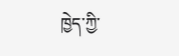ཁྱེད་ཀྱི་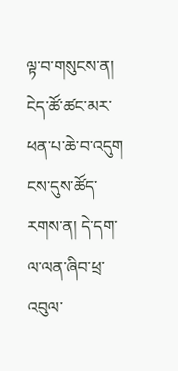ལྟ་བ་གསུངས་ན། ངེད་ཚོ་ཚང་མར་ཕན་པ་ཆེ་བ་འདུག ངས་དུས་ཚོད་རགས་ན། དེ་དག་ལ་ལན་ཞིབ་ཕྲ་འབུལ་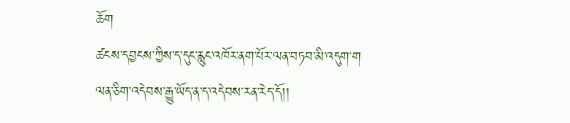ཆོག
ཚངས་དབྱངས་ཀྱིས་ད་དུང་རླུང་འཁོར་ནག་པོར་ལན་བཏབ་མི་འདུག་ག
ལན་ཅིག་འདེབས་རྒྱུ་ཡོད་ན་ད་འདེབས་རན་རེད་དོ།།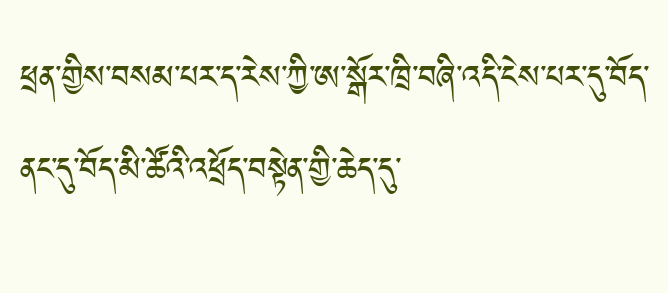ཕྲན་གྱིས་བསམ་པར་ད་རེས་ཀྱི་ཨ་སྒོར་ཁྲི་བཞི་འདི་ངེས་པར་དུ་བོད་ནང་དུ་བོད་མི་ཚོའི་འཕྲོད་བསྟེན་གྱི་ཆེད་དུ་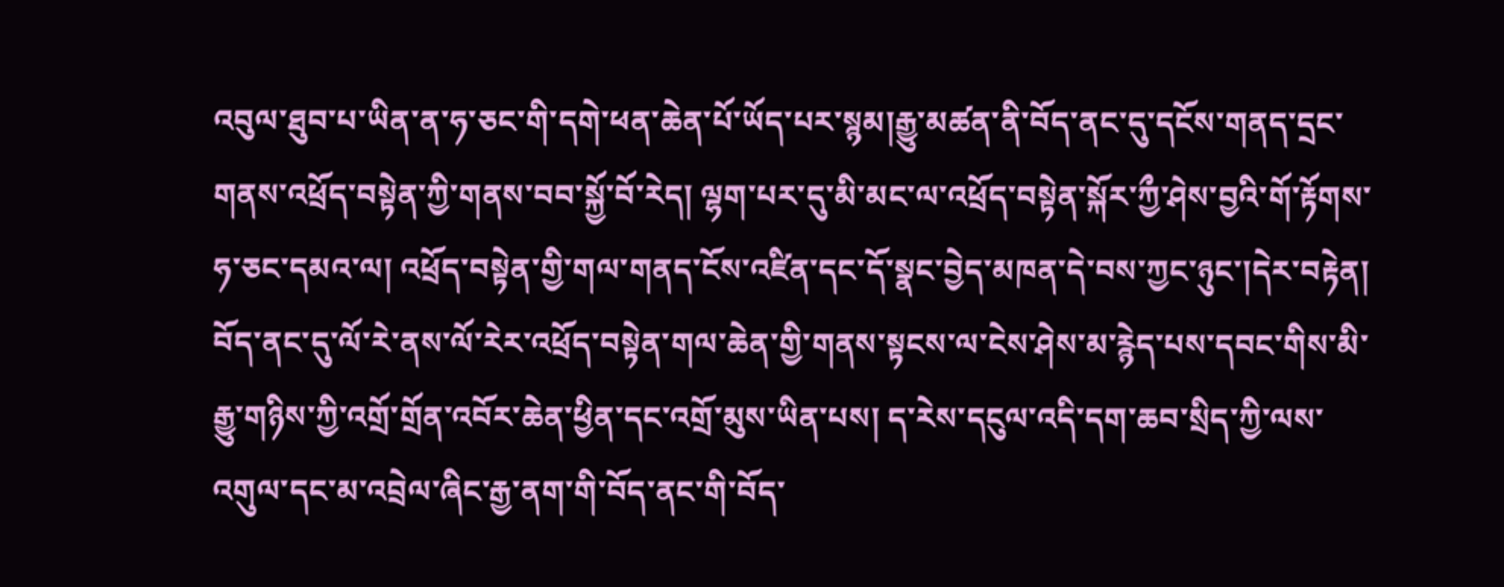འབུལ་ཐུབ་པ་ཡིན་ན་ཧ་ཅང་གི་དགེ་ཕན་ཆེན་པོ་ཡོད་པར་སྙམ།རྒྱུ་མཚན་ནི་བོད་ནང་དུ་དངོས་གནད་དྲང་གནས་འཕྲོད་བསྟེན་ཀྱི་གནས་བབ་སྐྱོ་བོ་རེད། ལྷག་པར་དུ་མི་མང་ལ་འཕྲོད་བསྟེན་སྐོར་ཀྱྀ་ཤེས་བྱའི་གོ་རྟོགས་ཧ་ཅང་དམའ་ལ། འཕྲོད་བསྟེན་གྱི་གལ་གནད་ངོས་འཛིན་དང་དོ་སྣང་བྱེད་མཁན་དེ་བས་ཀྱང་ཉུང་།དེར་བརྟེན། བོད་ནང་དུ་ལོ་རེ་ནས་ལོ་རེར་འཕྲོད་བསྟེན་གལ་ཆེན་གྱི་གནས་སྟངས་ལ་ངེས་ཤེས་མ་རྙེད་པས་དབང་གིས་མི་རྒྱུ་གཉིས་ཀྱི་འགྲོ་གྲོན་འབོར་ཆེན་ཕྱིན་དང་འགྲོ་མུས་ཡིན་པས། ད་རེས་དངུལ་འདི་དག་ཆབ་སྲིད་ཀྱི་ལས་འགུལ་དང་མ་འབྲེལ་ཞིང་རྒྱ་ནག་གི་བོད་ནང་གི་བོད་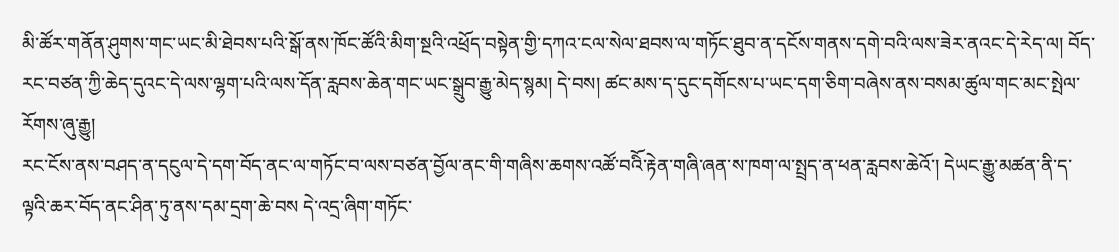མི་ཚོར་གནོན་ཤུགས་གང་ཡང་མི་ཐེབས་པའི་སྒོ་ནས་ཁོང་ཚོའི་མིག་སྔའི་འཕྲོད་བསྟེན་གྱི་དཀའ་ངལ་སེལ་ཐབས་ལ་གཏོང་ཐུབ་ན་དངོས་གནས་དགེ་བའི་ལས་ཟེར་ནའང་དེ་རེད་ལ། བོད་རང་བཙན་ཀྱི་ཆེད་དུའང་དེ་ལས་ལྷག་པའི་ལས་དོན་རླབས་ཆེན་གང་ཡང་སྒྲུབ་རྒྱུ་མེད་སྙམ། དེ་བས། ཚང་མས་ད་དུང་དགོངས་པ་ཡང་དག་ཅིག་བཞེས་ནས་བསམ་ཚུལ་གང་མང་སྤེལ་རོགས་ཞུ་རྒྱུ།
རང་ངོས་ནས་བཤད་ན་དངུལ་དེ་དག་བོད་ནང་ལ་གཏོང་བ་ལས་བཙན་བྱོལ་ནང་གི་གཞིས་ཆགས་འཚོ་བའིོ་རྟེན་གཞི་ཞན་ས་ཁག་ལ་སྤྲད་ན་ཕན་རླབས་ཆེའོ་། དེཡང་རྒྱུ་མཚན་ནི་ད་ལྟའི་ཆར་བོད་ནང་ཤིན་ཏུ་ནས་དམ་དྲག་ཆེ་བས དེ་འདྲ་ཞིག་གཏོང་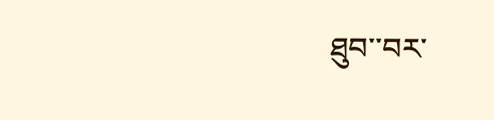ཐུབ་་བར་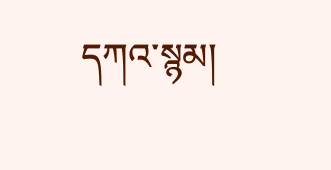དཀའ་སྙམ།